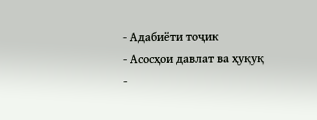- Адабиёти тоҷик
- Асосҳои давлат ва ҳуқуқ
-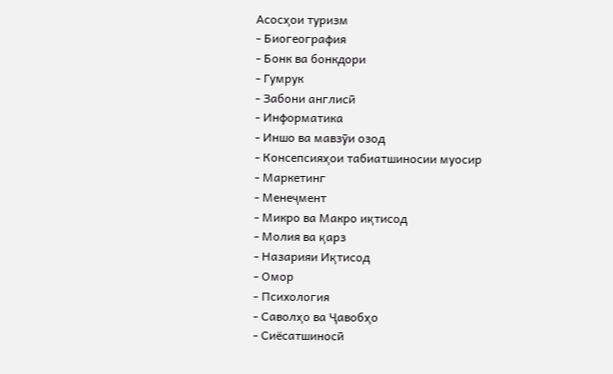Асосҳои туризм
- Биогеография
- Бонк ва бонкдори
- Гумрук
- Забони англисӣ
- Информатика
- Иншо ва мавзӯи озод
- Консепсияҳои табиатшиносии муосир
- Маркетинг
- Менеҷмент
- Микро ва Макро иқтисод
- Молия ва қарз
- Назарияи Иқтисод
- Омор
- Психология
- Саволҳо ва Ҷавобҳо
- Сиёсатшиносӣ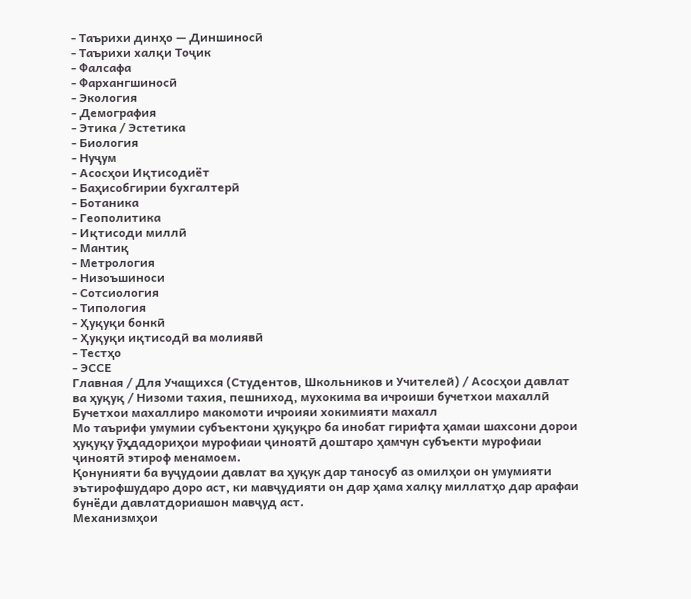- Таърихи динҳо — Диншиносӣ
- Таърихи халқи Тоҷик
- Фалсафа
- Фархангшиносӣ
- Экология
- Демография
- Этика / Эстетика
- Биология
- Нуҷум
- Асосҳои Иқтисодиёт
- Баҳисобгирии бухгалтерӣ
- Ботаника
- Геополитика
- Иқтисоди миллӣ
- Мантиқ
- Метрология
- Низоъшиноси
- Сотсиология
- Типология
- Ҳуқуқи бонкӣ
- Ҳуқуқи иқтисодӣ ва молиявӣ
- Тестҳо
- ЭССЕ
Главная / Для Учащихся (Студентов, Школьников и Учителей) / Асосҳои давлат ва ҳуқуқ / Низоми тахия, пешниход, мухокима ва ичроиши бучетхои махаллӣ Бучетхои махаллиро макомоти ичроияи хокимияти махалл
Мо таърифи умумии субъектони ҳуқуқро ба инобат гирифта ҳамаи шахсони дорои ҳуқуқу ӯҳдадориҳои мурофиаи ҷиноятӣ доштаро ҳамчун субъекти мурофиаи ҷиноятӣ этироф менамоем.
Қонунияти ба вуҷудоии давлат ва ҳуқук дар таносуб аз омилҳои он умумияти эътирофшударо доро аст, ки мавҷудияти он дар ҳама халқу миллатҳо дар арафаи бунёди давлатдориашон мавҷуд аст.
Механизмҳои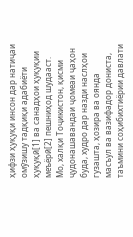ҳифзи ҳуқуқи инсон дар натиҷаи омӯзишу тадқиқи адабиёти ҳуқуқӣ[1] ва санадҳои ҳуқуқии меъёрӣ[2] пешниҳод шудааст.
Мо, халқи Тоҷикистон, қисми ҷудонашавандаи ҷомеаи ҷаҳон буда, худро дар назди наслҳои гузашта, ҳозира ва оянда масъул ва вазифадор дониста, таъмини соҳибихтиёрии давлати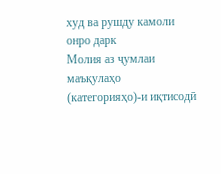худ ва рушду камоли онро дарк
Молия аз ҷумлаи маъқулаҳо (категорияҳо)-и иқтисодӣ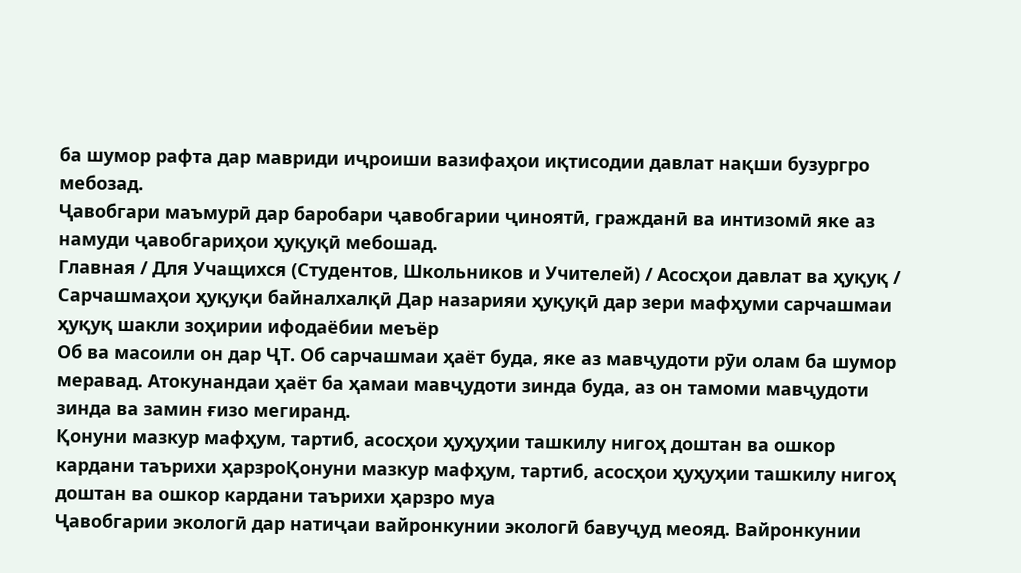ба шумор рафта дар мавриди иҷроиши вазифаҳои иқтисодии давлат нақши бузургро мебозад.
Ҷавобгари маъмурӣ дар баробари ҷавобгарии ҷиноятӣ, гражданӣ ва интизомӣ яке аз намуди ҷавобгариҳои ҳуқуқӣ мебошад.
Главная / Для Учащихся (Студентов, Школьников и Учителей) / Асосҳои давлат ва ҳуқуқ / Сарчашмаҳои ҳуқуқи байналхалқӣ Дар назарияи ҳуқуқӣ дар зери мафҳуми сарчашмаи ҳуқуқ шакли зоҳирии ифодаёбии меъёр
Об ва масоили он дар ҶТ. Об сарчашмаи ҳаёт буда, яке аз мавҷудоти рӯи олам ба шумор меравад. Атокунандаи ҳаёт ба ҳамаи мавҷудоти зинда буда, аз он тамоми мавҷудоти зинда ва замин ғизо мегиранд.
Қонуни мазкур мафҳум, тартиб, асосҳои ҳуҳуҳии ташкилу нигоҳ доштан ва ошкор кардани таърихи ҳарзроҚонуни мазкур мафҳум, тартиб, асосҳои ҳуҳуҳии ташкилу нигоҳ доштан ва ошкор кардани таърихи ҳарзро муа
Ҷавобгарии экологӣ дар натиҷаи вайронкунии экологӣ бавуҷуд меояд. Вайронкунии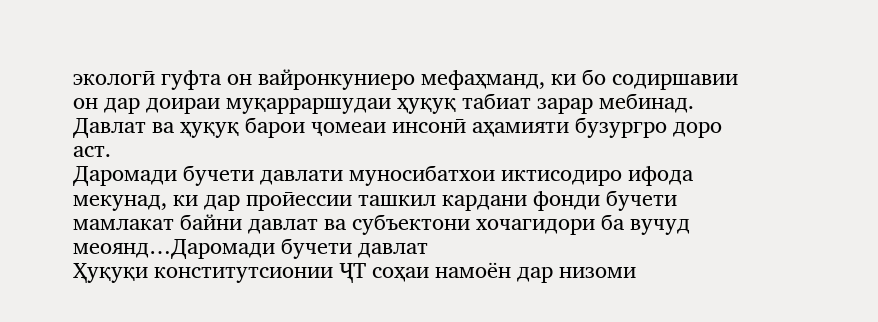экологӣ гуфта он вайронкуниеро мефаҳманд, ки бо содиршавии он дар доираи муқарраршудаи ҳуқуқ табиат зарар мебинад.
Давлат ва ҳуқуқ барои ҷомеаи инсонӣ аҳамияти бузургро доро аст.
Даромади бучети давлати муносибатхои иктисодиро ифода мекунад, ки дар проӣессии ташкил кардани фонди бучети мамлакат байни давлат ва субъектони хочагидори ба вучуд меоянд…Даромади бучети давлат
Ҳуқуқи конститутсионии ҶТ соҳаи намоён дар низоми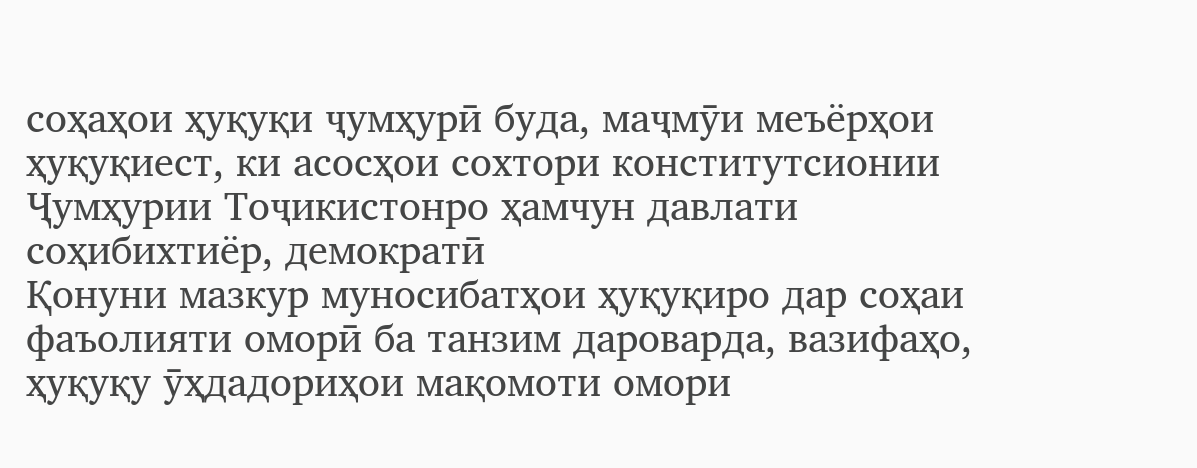соҳаҳои ҳуқуқи ҷумҳурӣ буда, маҷмӯи меъёрҳои ҳуқуқиест, ки асосҳои сохтори конститутсионии Ҷумҳурии Тоҷикистонро ҳамчун давлати соҳибихтиёр, демократӣ
Қонуни мазкур муносибатҳои ҳуқуқиро дар соҳаи фаъолияти оморӣ ба танзим дароварда, вазифаҳо, ҳуқуқу ӯҳдадориҳои мақомоти омори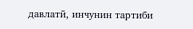давлатӣ, инчунин тартиби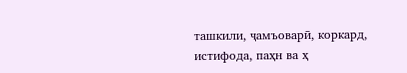ташкили, ҷамъоварӣ, коркард, истифода, паҳн ва ҳ